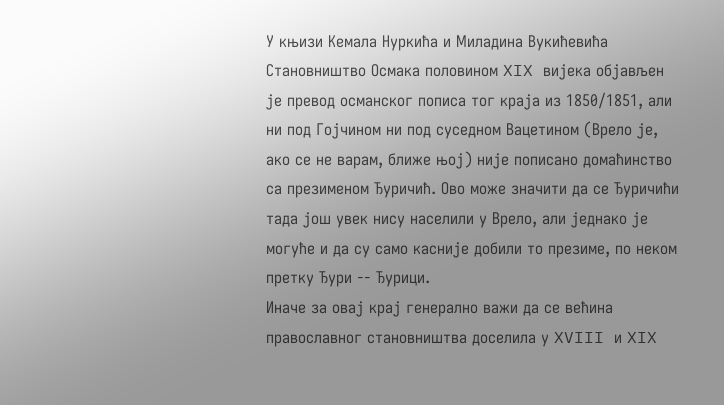У књизи Кемала Нуркића и Миладина Вукићевића Становништво Осмака половином XIX вијека објављен је превод османског пописа тог краја из 1850/1851, али ни под Гојчином ни под суседном Вацетином (Врело је, ако се не варам, ближе њој) није пописано домаћинство са презименом Ђуричић. Ово може значити да се Ђуричићи тада још увек нису населили у Врело, али једнако је могуће и да су само касније добили то презиме, по неком претку Ђури -- Ђурици.
Иначе за овај крај генерално важи да се већина православног становништва доселила у XVIII и XIX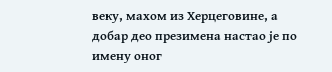веку, махом из Херцеговине, а добар део презимена настао је по имену оног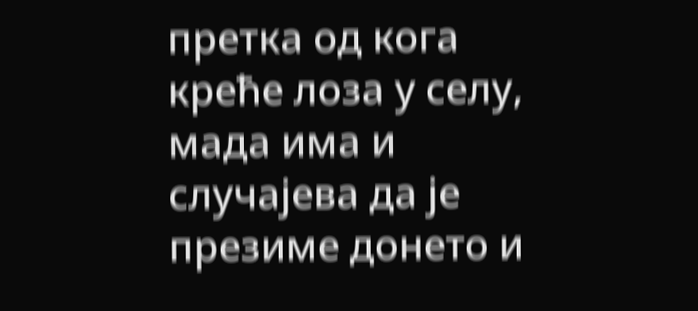претка од кога креће лоза у селу, мада има и случајева да је презиме донето и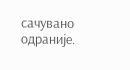сачувано одраније.